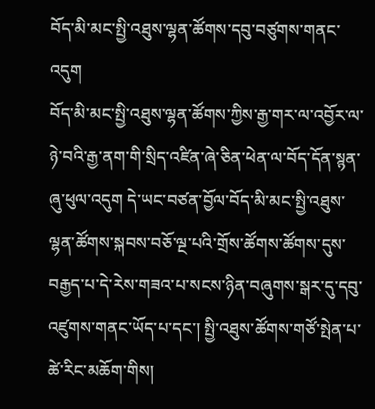བོད་མི་མང་སྤྱི་འཐུས་ལྷན་ཚོགས་དབུ་བཙུགས་གནང་འདུག
བོད་མི་མང་སྤྱི་འཐུས་ལྷན་ཚོགས་ཀྱིས་རྒྱ་གར་ལ་འབྱོར་ལ་ཉེ་བའི་རྒྱ་ནག་གི་སྲིད་འཛིན་ཞེ་ཅིན་ཕེན་ལ་བོད་དོན་སྙན་ཞུ་ཕུལ་འདུག དེ་ཡང་བཙན་བྱོལ་བོད་མི་མང་སྤྱི་འཐུས་ལྷན་ཚོགས་སྐབས་བཅོ་ལྔ་པའི་གྲོས་ཚོགས་ཚོགས་དུས་བརྒྱད་པ་དེ་རེས་གཟའ་པ་སངས་ཉིན་བཞུགས་སྒར་དུ་དབུ་འཛུགས་གནང་ཡོད་པ་དང་། སྤྱི་འཐུས་ཚོགས་གཙོ་སྤེན་པ་ཚེ་རིང་མཆོག་གིས།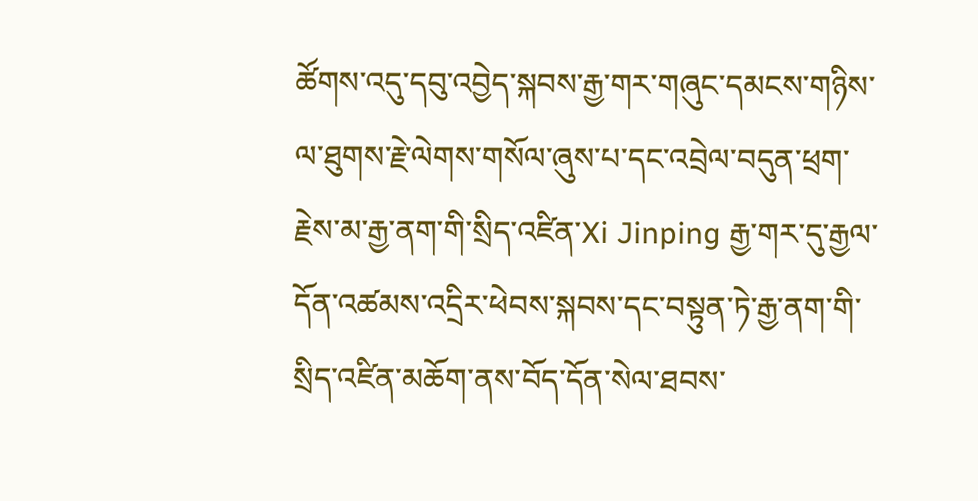ཚོགས་འདུ་དབུ་འབྱེད་སྐབས་རྒྱ་གར་གཞུང་དམངས་གཉིས་ལ་ཐུགས་རྗེ་ལེགས་གསོལ་ཞུས་པ་དང་འབྲེལ་བདུན་ཕྲག་རྗེས་མ་རྒྱ་ནག་གི་སྲིད་འཛིན་Xi Jinping རྒྱ་གར་དུ་རྒྱལ་དོན་འཚམས་འདྲིར་ཕེབས་སྐབས་དང་བསྟུན་ཏེ་རྒྱ་ནག་གི་སྲིད་འཛིན་མཆོག་ནས་བོད་དོན་སེལ་ཐབས་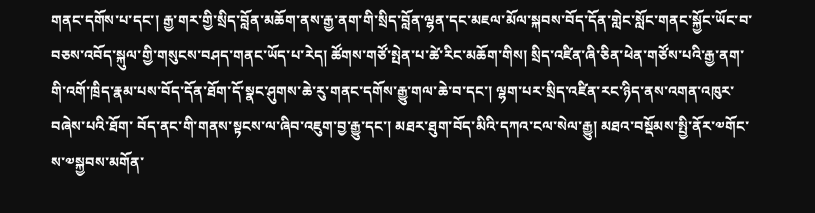གནང་དགོས་པ་དང་། རྒྱ་གར་གྱི་སྲིད་བློན་མཆོག་ནས་རྒྱ་ནག་གི་སྲིད་བློན་ལྷན་དང་མཇལ་མོལ་སྐབས་བོད་དོན་གླེང་སློང་གནང་སྐྱོང་ཡོང་བ་བཅས་འབོད་སྐུལ་གྱི་གསུངས་བཤད་གནང་ཡོད་པ་རེད། ཚོགས་གཙོ་སྤེན་པ་ཚེ་རིང་མཆོག་གིས། སྲིད་འཛིན་ཞི་ཅིན་ཕེན་གཙོས་པའི་རྒྱ་ནག་གི་འགོ་ཁྲིད་རྣམ་པས་བོད་དོན་ཐོག་དོ་སྣང་ཤུགས་ཆེ་རུ་གནང་དགོས་རྒྱུ་གལ་ཆེ་བ་དང་། ལྷག་པར་སྲིད་འཛིན་རང་ཉིད་ནས་འགན་འཁུར་བཞེས་པའི་ཐོག་ བོད་ནང་གི་གནས་སྟངས་ལ་ཞིབ་འཇུག་བྱ་རྒྱུ་དང་། མཐར་ཐུག་བོད་མིའི་དཀའ་ངལ་སེལ་རྒྱུ། མཐའ་བསྡོམས་སྤྱི་ནོར་༧གོང་ས་༧སྐྱབས་མགོན་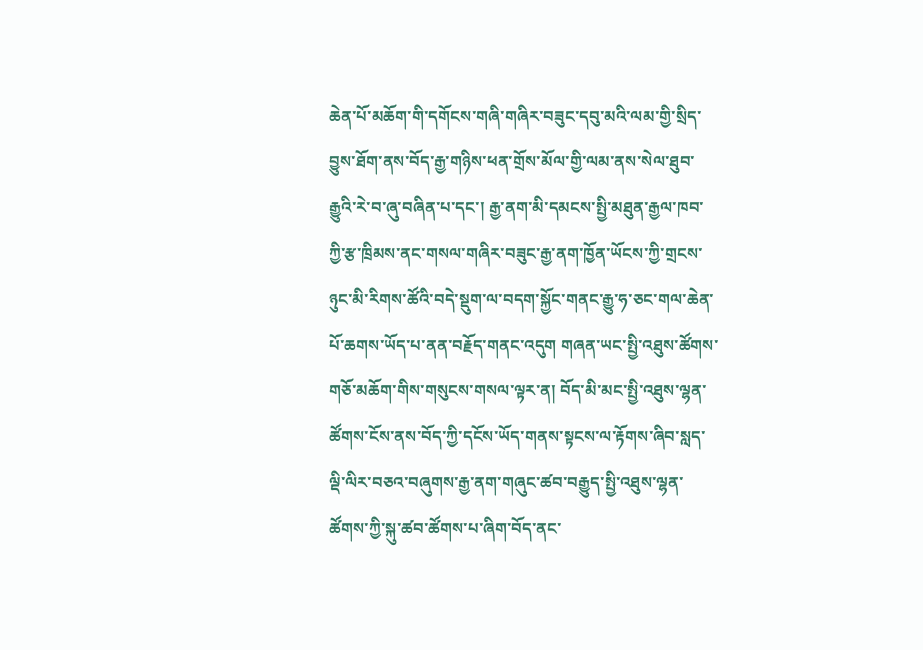ཆེན་པོ་མཆོག་གི་དགོངས་གཞི་གཞིར་བཟུང་དབུ་མའི་ལམ་གྱི་སྲིད་བྱུས་ཐོག་ནས་བོད་རྒྱ་གཉིས་ཕན་གྲོས་མོལ་གྱི་ལམ་ནས་སེལ་ཐུབ་རྒྱུའི་རེ་བ་ཞུ་བཞིན་པ་དང་། རྒྱ་ནག་མི་དམངས་སྤྱི་མཐུན་རྒྱལ་ཁབ་ཀྱི་རྩ་ཁྲིམས་ནང་གསལ་གཞིར་བཟུང་རྒྱ་ནག་ཁྱོན་ཡོངས་ཀྱི་གྲངས་ཉུང་མི་རིགས་ཚོའི་བདེ་སྡུག་ལ་བདག་སྐྱོང་གནང་རྒྱུ་ཧ་ཅང་གལ་ཆེན་པོ་ཆགས་ཡོད་པ་ནན་བརྗོད་གནང་འདུག གཞན་ཡང་སྤྱི་འཐུས་ཚོགས་གཅོ་མཆོག་གིས་གསུངས་གསལ་ལྟར་ན། བོད་མི་མང་སྤྱི་འཐུས་ལྷན་ཚོགས་ངོས་ནས་བོད་ཀྱི་དངོས་ཡོད་གནས་སྟངས་ལ་རྟོགས་ཞིབ་སླད་ལྡི་ལིར་བཅའ་བཞུགས་རྒྱ་ནག་གཞུང་ཚབ་བརྒྱུད་སྤྱི་འཐུས་ལྷན་ཚོགས་ཀྱི་སྐུ་ཚབ་ཚོགས་པ་ཞིག་བོད་ནང་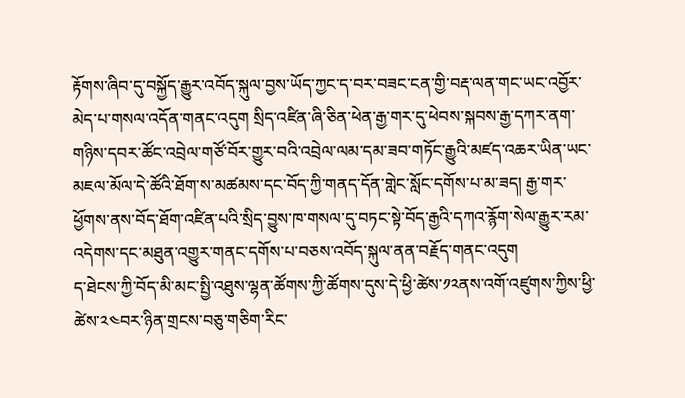རྟོགས་ཞིབ་དུ་བསྐྱོད་རྒྱུར་འབོད་སྐུལ་བྱས་ཡོད་ཀྱང་ད་བར་བཟང་ངན་གྱི་བརྡ་ལན་གང་ཡང་འབྱོར་མེད་པ་གསལ་འདོན་གནང་འདུག སྲིད་འཛིན་ཞི་ཅིན་ཕེན་རྒྱ་གར་དུ་ཕེབས་སྐབས་རྒྱ་དཀར་ནག་གཉིས་དབར་ཚོང་འབྲེལ་གཙོ་བོར་གྱུར་བའི་འབྲེལ་ལམ་དམ་ཟབ་གཏོང་རྒྱུའི་མཛད་འཆར་ཡིན་ཡང་མཇལ་མོལ་དེ་ཚོའི་ཐོག་ས་མཚམས་དང་བོད་ཀྱི་གནད་དོན་གླེང་སློང་དགོས་པ་མ་ཟད། རྒྱ་གར་ཕྱོགས་ནས་བོད་ཐོག་འཛིན་པའི་སྲིད་བྱུས་ཁ་གསལ་དུ་བཏང་སྟེ་བོད་རྒྱའི་དཀའ་རྙོག་སེལ་རྒྱུར་རམ་འདེགས་དང་མཐུན་འགྱུར་གནང་དགོས་པ་བཅས་འབོད་སྐུལ་ནན་བརྗོད་གནང་འདུག
ད་ཐེངས་ཀྱི་བོད་མི་མང་སྤྱི་འཐུས་ལྷན་ཚོགས་ཀྱི་ཚོགས་དུས་དེ་ཕྱི་ཚེས་༡༢ནས་འགོ་འཛུགས་ཀྱིས་ཕྱི་ཚེས་༢༤བར་ཉིན་གྲངས་བཅུ་གཅིག་རིང་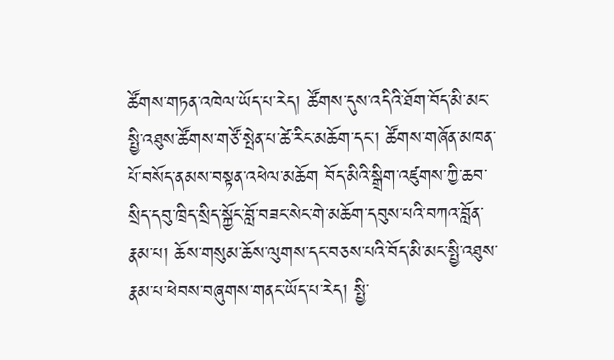ཚོགས་གཏན་འཁེལ་ཡོད་པ་རེད། ཚོགས་དུས་འདིའི་ཐོག་བོད་མི་མང་སྤྱི་འཐུས་ཚོགས་གཙོ་སྤེན་པ་ཚེ་རིང་མཆོག་དང་། ཚོགས་གཞོན་མཁན་པོ་བསོད་ནམས་བསྟན་འཕེལ་མཆོག བོད་མིའི་སྒྲིག་འཛུགས་ཀྱི་ཆབ་སྲིད་དབུ་ཁྲིད་སྲིད་སྐྱོང་བློ་བཟང་སེང་གེ་མཆོག་དབུས་པའི་བཀའ་བློན་རྣམ་པ། ཆོས་གསུམ་ཆོས་ལུགས་དང་བཅས་པའི་བོད་མི་མང་སྤྱི་འཐུས་རྣམ་པ་ཕེབས་བཞུགས་གནང་ཡོད་པ་རེད། སྤྱི་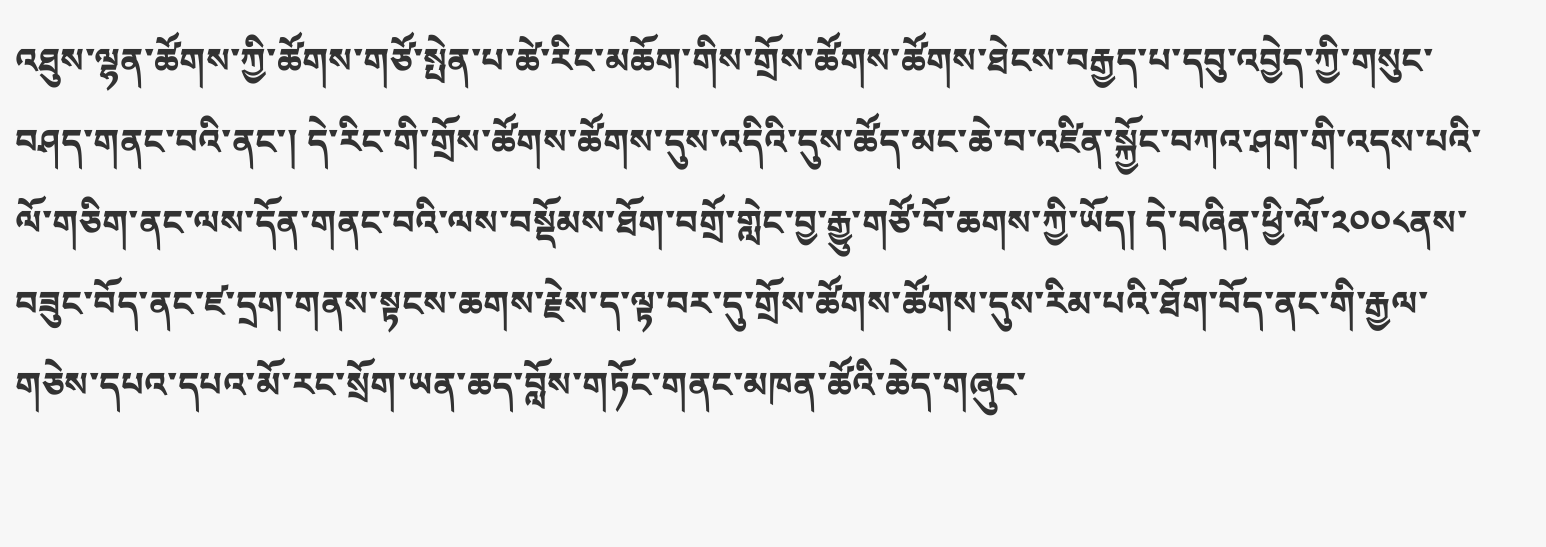འཐུས་ལྷན་ཚོགས་ཀྱི་ཚོགས་གཙོ་སྤེན་པ་ཚེ་རིང་མཆོག་གིས་གྲོས་ཚོགས་ཚོགས་ཐེངས་བརྒྱད་པ་དབུ་འབྱེད་ཀྱི་གསུང་བཤད་གནང་བའི་ནང་། དེ་རིང་གི་གྲོས་ཚོགས་ཚོགས་དུས་འདིའི་དུས་ཚོད་མང་ཆེ་བ་འཛིན་སྐྱོང་བཀའ་ཤག་གི་འདས་པའི་ལོ་གཅིག་ནང་ལས་དོན་གནང་བའི་ལས་བསྡོམས་ཐོག་བགྲོ་གླེང་བྱ་རྒྱུ་གཙོ་བོ་ཆགས་ཀྱི་ཡོད། དེ་བཞིན་ཕྱི་ལོ་༢༠༠༨ནས་བཟུང་བོད་ནང་ཛ་དྲག་གནས་སྟངས་ཆགས་རྗེས་ད་ལྟ་བར་དུ་གྲོས་ཚོགས་ཚོགས་དུས་རིམ་པའི་ཐོག་བོད་ནང་གི་རྒྱལ་གཅེས་དཔའ་དཔའ་མོ་རང་སྲོག་ཡན་ཆད་བློས་གཏོང་གནང་མཁན་ཚོའི་ཆེད་གཞུང་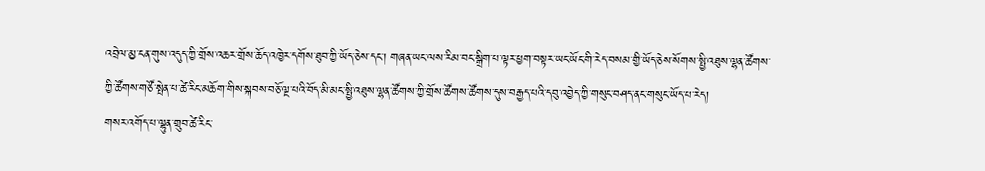འབྲེལ་མྱ་ངན་གུས་འདུད་ཀྱི་གྲོས་འཆར་གྲོས་ཆོད་འཁྱེར་དགོས་ཐུབ་ཀྱི་ཡོད་ཅེས་དང་། གཞན་ཡང་ལས་རིམ་བང་སྒྲིག་པ་ལྟར་ཕྱག་བསྟར་ཡང་ཡོང་གི་རེད་བསམ་གྱི་ཡོད་ཅེས་སོགས་སྤྱི་འཐུས་ལྷན་ཚོགས་ཀྱི་ཚོགས་གཙོ་སྤེན་པ་ཚེ་རིང་མཆོག་གིས་སྐབས་བཅོ་ལྔ་པའི་བོད་མི་མང་སྤྱི་འཐུས་ལྷན་ཚོགས་ཀྱི་གྲོས་ཚོགས་ཚོགས་དུས་བརྒྱད་པའི་དབུ་འབྱེད་ཀྱི་གསུང་བཤད་ནང་གསུང་ཡོད་པ་རེད།
གསར་འགོད་པ་ལྷུན་གྲུབ་ཚེ་རིང་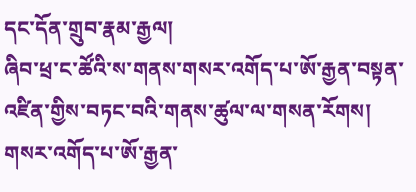དང་དོན་གྲུབ་རྣམ་རྒྱལ།
ཞིབ་ཕྲ་ང་ཚོའི་ས་གནས་གསར་འགོད་པ་ཨོ་རྒྱན་བསྟན་འཛིན་གྱིས་བཏང་བའི་གནས་ཚུལ་ལ་གསན་རོགས།
གསར་འགོད་པ་ཨོ་རྒྱན་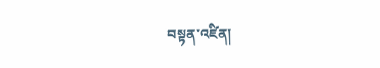བསྟན་འཛིན།